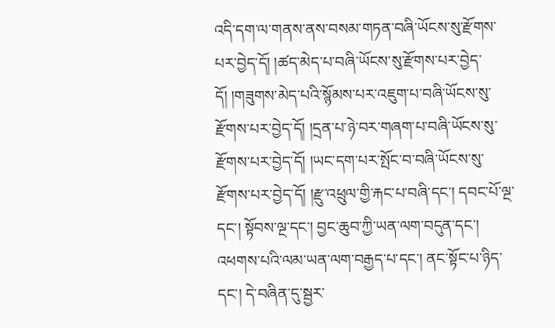འདི་དག་ལ་གནས་ནས་བསམ་གཏན་བཞི་ཡོངས་སུ་རྫོགས་པར་བྱེད་དོ། །ཚད་མེད་པ་བཞི་ཡོངས་སུ་རྫོགས་པར་བྱེད་དོ། །གཟུགས་མེད་པའི་སྙོམས་པར་འཇུག་པ་བཞི་ཡོངས་སུ་རྫོགས་པར་བྱེད་དོ། །དྲན་པ་ཉེ་བར་གཞག་པ་བཞི་ཡོངས་སུ་རྫོགས་པར་བྱེད་དོ། །ཡང་དག་པར་སྤོང་བ་བཞི་ཡོངས་སུ་རྫོགས་པར་བྱེད་དོ། །རྫུ་འཕྲུལ་གྱི་རྐང་པ་བཞི་དང་། དབང་པོ་ལྔ་དང་། སྟོབས་ལྔ་དང་། བྱང་ཆུབ་ཀྱི་ཡན་ལག་བདུན་དང་། འཕགས་པའི་ལམ་ཡན་ལག་བརྒྱད་པ་དང་། ནང་སྟོང་པ་ཉིད་དང་། དེ་བཞིན་དུ་སྦྱར་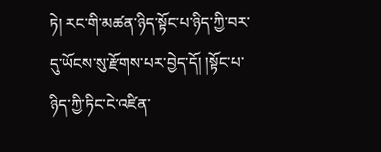ཏེ། རང་གི་མཚན་ཉིད་སྟོང་པ་ཉིད་ཀྱི་བར་དུ་ཡོངས་སུ་རྫོགས་པར་བྱེད་དོ། །སྟོང་པ་ཉིད་ཀྱི་ཏིང་ངེ་འཛིན་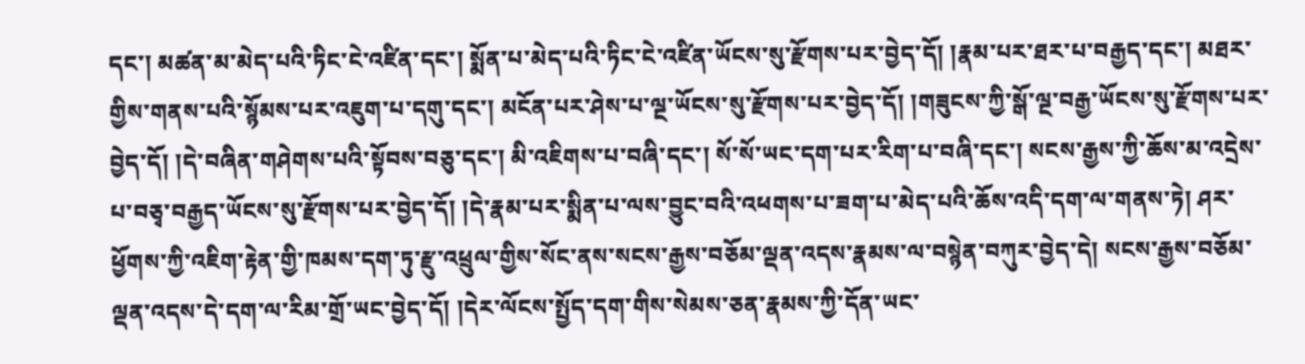དང་། མཚན་མ་མེད་པའི་ཏིང་ངེ་འཛིན་དང་། སྨོན་པ་མེད་པའི་ཏིང་ངེ་འཛིན་ཡོངས་སུ་རྫོགས་པར་བྱེད་དོ། །རྣམ་པར་ཐར་པ་བརྒྱད་དང་། མཐར་གྱིས་གནས་པའི་སྙོམས་པར་འཇུག་པ་དགུ་དང་། མངོན་པར་ཤེས་པ་ལྔ་ཡོངས་སུ་རྫོགས་པར་བྱེད་དོ། །གཟུངས་ཀྱི་སྒོ་ལྔ་བརྒྱ་ཡོངས་སུ་རྫོགས་པར་བྱེད་དོ། །དེ་བཞིན་གཤེགས་པའི་སྟོབས་བཅུ་དང་། མི་འཇིགས་པ་བཞི་དང་། སོ་སོ་ཡང་དག་པར་རིག་པ་བཞི་དང་། སངས་རྒྱས་ཀྱི་ཆོས་མ་འདྲེས་པ་བཅྭ་བརྒྱད་ཡོངས་སུ་རྫོགས་པར་བྱེད་དོ། །དེ་རྣམ་པར་སྨིན་པ་ལས་བྱུང་བའི་འཕགས་པ་ཟག་པ་མེད་པའི་ཆོས་འདི་དག་ལ་གནས་ཏེ། ཤར་ཕྱོགས་ཀྱི་འཇིག་རྟེན་གྱི་ཁམས་དག་ཏུ་རྫུ་འཕྲུལ་གྱིས་སོང་ནས་སངས་རྒྱས་བཅོམ་ལྡན་འདས་རྣམས་ལ་བསྙེན་བཀུར་བྱེད་དེ། སངས་རྒྱས་བཅོམ་ལྡན་འདས་དེ་དག་ལ་རིམ་གྲོ་ཡང་བྱེད་དོ། །དེར་ལོངས་སྤྱོད་དག་གིས་སེམས་ཅན་རྣམས་ཀྱི་དོན་ཡང་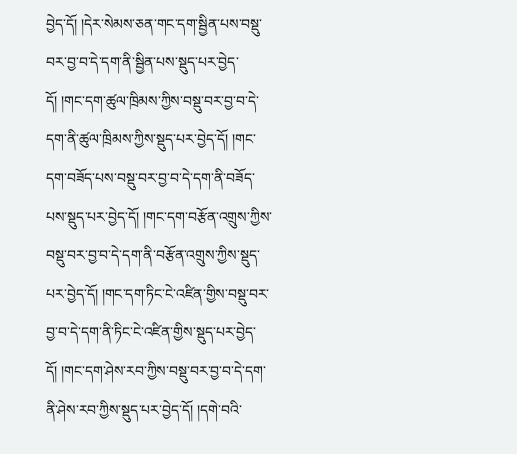བྱེད་དོ། །དེར་སེམས་ཅན་གང་དག་སྦྱིན་པས་བསྡུ་བར་བྱ་བ་དེ་དག་ནི་སྦྱིན་པས་སྡུད་པར་བྱེད་དོ། །གང་དག་ཚུལ་ཁྲིམས་ཀྱིས་བསྡུ་བར་བྱ་བ་དེ་དག་ནི་ཚུལ་ཁྲིམས་ཀྱིས་སྡུད་པར་བྱེད་དོ། །གང་དག་བཟོད་པས་བསྡུ་བར་བྱ་བ་དེ་དག་ནི་བཟོད་པས་སྡུད་པར་བྱེད་དོ། །གང་དག་བརྩོན་འགྲུས་ཀྱིས་བསྡུ་བར་བྱ་བ་དེ་དག་ནི་བརྩོན་འགྲུས་ཀྱིས་སྡུད་པར་བྱེད་དོ། །གང་དག་ཏིང་ངེ་འཛིན་གྱིས་བསྡུ་བར་བྱ་བ་དེ་དག་ནི་ཏིང་ངེ་འཛིན་གྱིས་སྡུད་པར་བྱེད་དོ། །གང་དག་ཤེས་རབ་ཀྱིས་བསྡུ་བར་བྱ་བ་དེ་དག་ནི་ཤེས་རབ་ཀྱིས་སྡུད་པར་བྱེད་དོ། །དགེ་བའི་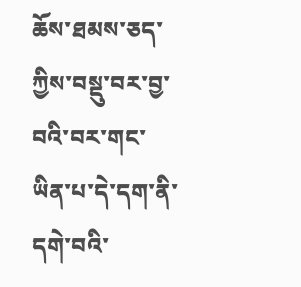ཆོས་ཐམས་ཅད་ཀྱིས་བསྡུ་བར་བྱ་བའི་བར་གང་ཡིན་པ་དེ་དག་ནི་དགེ་བའི་